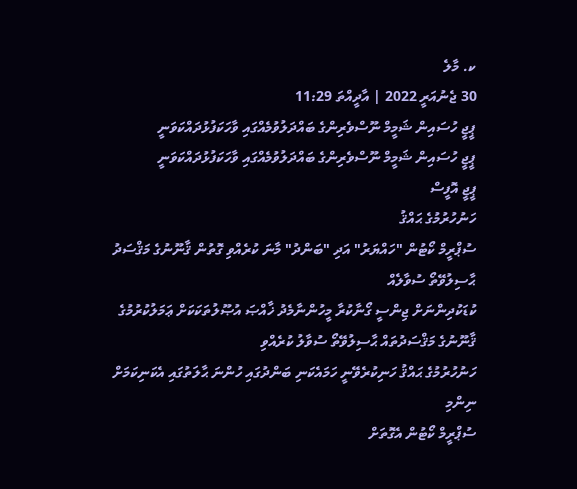ކ. މާލެ
30 ޖެނުއަރީ 2022 | އާދީއްތަ 11:29
ޕީޖީ ހުސައިން ޝަމީމް ނޫސްވެރިންގެ ބައްދަލުވުމެއްގައި ވާހަކަފުޅުދައްކަވަނީ
ޕީޖީ ހުސައިން ޝަމީމް ނޫސްވެރިންގެ ބައްދަލުވުމެއްގައި ވާހަކަފުޅުދައްކަވަނީ
ޕީޖީ އޮފީސް
ހަނުހުރުމުގެ ޙައްޤު
ސުޕްރީމް ކޯޓުން "ހައްޔަރު" އަދި "ބަންދު" މާނަ ކުރެއްވި ގޮތުން ޤާނޫނުގެ މަޤްސަދު ޙާސިލުވޭތޯ ސުވާލެއް
ކުޑަކުދިންނަށް ޖިންސީ ގޯނާކުރާ މީހުންނާމެދު ޚާއްޞަ އުޞޫލުތަކަކަށް ޢަމަލުކުރުމުގެ ޤާނޫނުގެ މަޤްސަދުތައް ޙާސިލުވޭތޯ ސުވާލު ކުރެއްވި
ހަނުހުރުމުގެ ޙައްޤު ހަނިކުރެވޭނީ ހަމައެކަނި ބަންދުގައި ހުންނަ ޙާލަތުގައި އެކަނިކަމަށް ނިންމި
ސުޕްރީމް ކޯޓުން އެގޮތަށް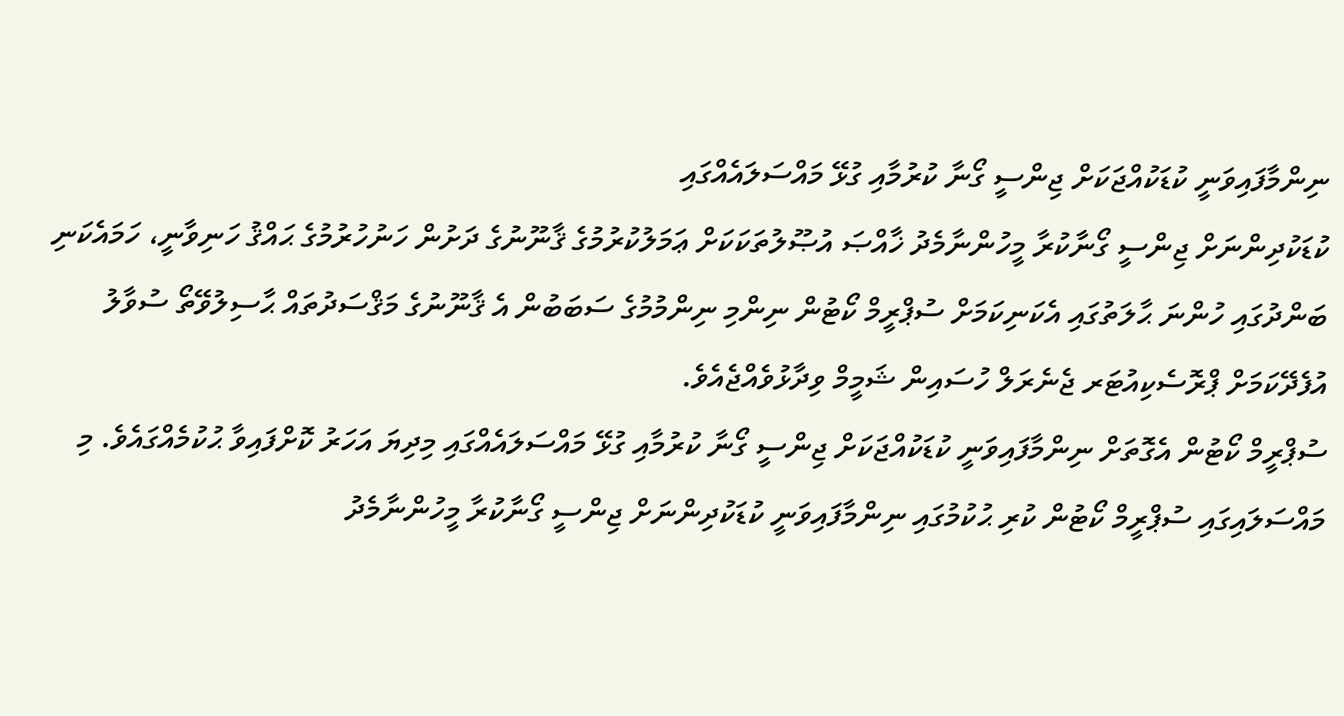ނިންމާފައިވަނީ ކުޑަކުއްޖަކަށް ޖިންސީ ގޯނާ ކުރުމާއި ގުޅޭ މައްސަލައެއްގައި
ކުޑަކުދިންނަށް ޖިންސީ ގޯނާކުރާ މީހުންނާމެދު ޚާއްޞަ އުޞޫލުތަކަކަށް ޢަމަލުކުރުމުގެ ޤާނޫނުގެ ދަށުން ހަނުހުރުމުގެ ޙައްޤު ހަނިވާނީ، ހަމައެކަނި ބަންދުގައި ހުންނަ ޙާލަތުގައި އެކަނިކަމަށް ސުޕްރީމް ކޯޓުން ނިންމި ނިންމުމުގެ ސަބަބުން އެ ޤާނޫނުގެ މަޤްސަދުތައް ޙާސިލުވޭތޯ ސުވާލު އުފެދޭކަމަށް ޕްރޮސެކިއުޓަރ ޖެނެރަލް ހުސައިން ޝަމީމް ވިދާޅުވެއްޖެއެވެ.
ސުޕްރީމް ކޯޓުން އެގޮތަށް ނިންމާފައިވަނީ ކުޑަކުއްޖަކަށް ޖިންސީ ގޯނާ ކުރުމާއި ގުޅޭ މައްސަލައެއްގައި މިދިޔަ އަހަރު ކޮށްފައިވާ ޙުކުމެއްގައެވެ. މި މައްސަލައިގައި ސުޕްރީމް ކޯޓުން ކުރި ޙުކުމުގައި ނިންމާފައިވަނީ ކުޑަކުދިންނަށް ޖިންސީ ގޯނާކުރާ މީހުންނާމެދު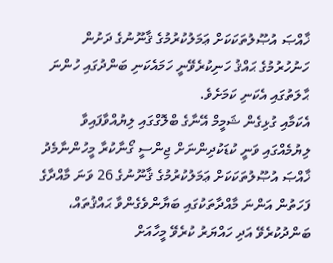ޚާއްޞަ އުޞޫލުތަކަކަށް ޢަމަލުކުރުމުގެ ޤާނޫނުގެ ދަށުން ހަނުހުރުމުގެ ޙައްޤު ހަނިކުރެވޭނީ ހަމައެކަނި ބަންދުގައި ހުންނަ ޙާލަތުގައި އެކަނި ކަމަށެވެ.
އެކަމާއި ގުޅިގެން ޝަމީމް އޭނާގެ ބްލޮގްގައި ލިޔުއްވާފައިވާ ލިޔުމެއްގައި ވަނީ ކުޑަކުދިންނަށް ޖިންސީ ގޯނާކުރާ މީހުންނާމެދު ޚާއްޞަ އުޞޫލުތަކަކަށް ޢަމަލުކުރުމުގެ ޤާނޫނުގެ 26 ވަނަ މާއްދާގެ ފަހަތުން އަންނަ މާއްދާތަކުގައި ބަޔާންވެގެންވާ ޙައްޤުތައް، ބަންދުކުރެވޭ އަދި ހައްޔަރު ކުރެވޭ މީހާއަށް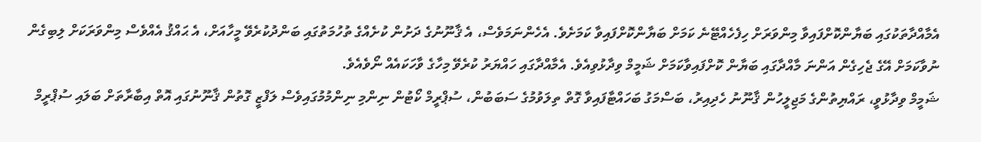އެމާއްދާތަކުގައި ބަޔާންކޮށްފައިވާ މިންވަރަށް ހިފެހެއްޓޭނެ ކަމަށް ބަޔާންކޮށްފައިވާ ކަމަށެވެ. އެހެންނަމަވެސް، އެ ޤާނޫނުގެ ދަށުން ކުށެއްގެ ތުހުމަތުގައި ބަންދުކުރެވޭ މީހާއަށް، އެ ޙައްޤު އެއްވެސް މިންވަރަކަށް ލިބިގެން ނުވާކަމަށް އޭގެ ޖެހިގެން އަންނަ މާއްދާގައި ބަޔާން ކޮށްފައިވާކަމަށް ޝަމީމް ވިދާޅުވިއެވެ. އެމާއްދާގައި ހައްޔަރު ކުރެވޭ މިހާގެ ވާހަކައެއް ނޯވެއެވެ.
ޝަމީމް ވިދާޅުވީ، ރައްޔިތުންގެ މަޖިލީހުން ޤާނޫނު ހެދިއިރު، ބަސްމަގު ބަހައްޓާފައިވާ ގޮތް ތިލަވުމުގެ ސަބަބުން، ސުޕްރީމް ކޯޓުން ނިންމި ނިންމުމުގައިވެސް ލަފްޒީ ގޮތުން ޤާނޫނުގައި އޮތް އިބާރާތަށް ބަލައި ސުޕްރީމް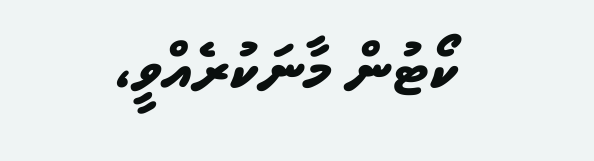ކޯޓުން މާނަކުރެއްވީ،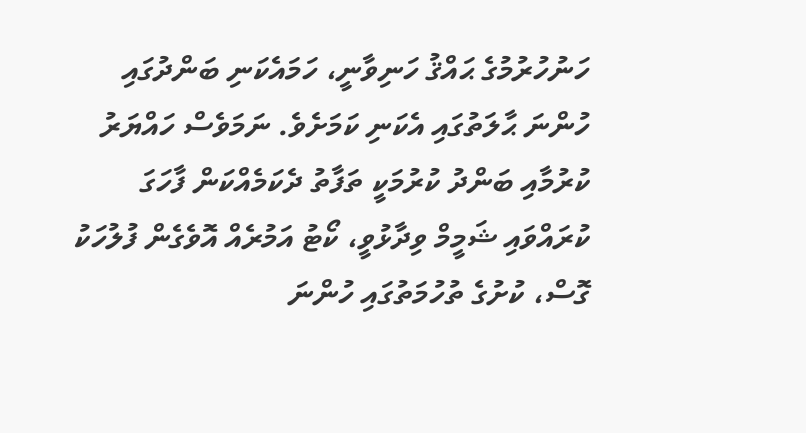ހަނުހުރުމުގެ ޙައްޤު ހަނިވާނީ، ހަމައެކަނި ބަންދުގައި ހުންނަ ޙާލަތުގައި އެކަނި ކަމަށެވެ. ނަމަވެސް ހައްޔަރު ކުރުމާއި ބަންދު ކުރުމަކީ ތަފާތު ދެކަމެއްކަން ފާހަގަ ކުރައްވައި ޝަމީމް ވިދާޅުވީ، ކޯޓު އަމުރެއް އޮވެގެން ފުލުހަކު ގޮސް، ކުށުގެ ތުހުމަތުގައި ހުންނަ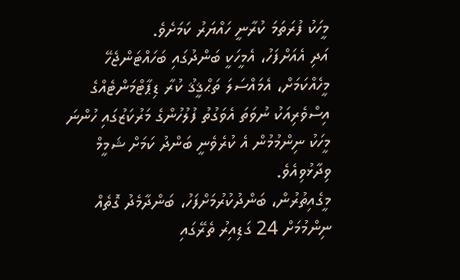މީހަކު ފުރަތަމަ ކުރާނީ ހައްޔަރު ކަމަށެވެ.
އަދި އެއަށްފަހު، އެމީހަކީ ބަންދުގައި ބަހައްޓަންޖެހޭ މީހެއްކަމަށް، އެމައްސަލަ ތަޙްޤީޤު ކުރާ ޑިޕާޓްމަންޓެއްގެ އިސްވެރިއަކު ނުވަތަ އެވަގުތު ފުލުހުންގެ މަރުކަޒުގައި ހުންނަ މީހަކު ނިންމުމުން އެ ކުރެވެނީ ބަންދު ކަމަށް ޝަމީމް ވިދާޅުވިއެވެ.
މީގެއިތުރުން، ބަންދުކުރުމަށްފަހު، ބަންދާމެދު ގޮތެއް ނިންމުމަށް 24 ގަޑިއިރު ތެރޭގައި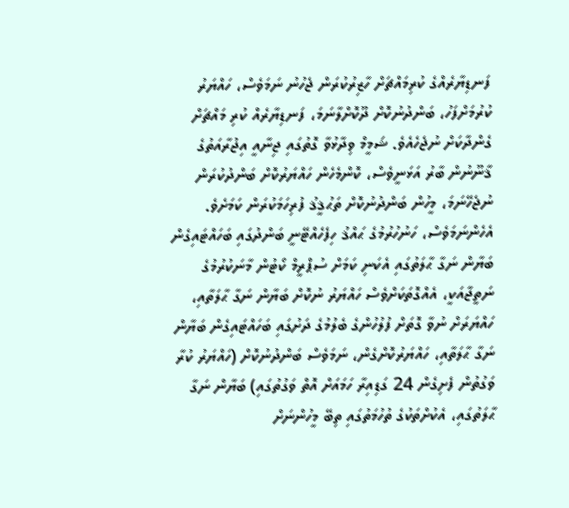ފަނޑިޔާރެއްގެ ކުރިމައްޗަށް ހާޒިރުކުރަން ޖެހުނު ނަމަވެސް، ހައްޔަރު ކުރުމަށްފަހު، ބަންދުނުކޮށް ދޫކޮށްލާނަމަ، ފަނޑިޔާރެއް ކުރި މައްޗަށް ގެންދާކަށް ނުޖެހެއެވެ. ޝަމީމް ވިދާޅުވާ ގޮތުގައި ޖިނާއީ އިޖުރާއަތުގެ ޤާނޫނުން ބާރު އަޅަނީވެސް، ކޮންމެހެން ހައްޔަރުކޮށް ބަންދުކުރަން ނުޖެހޭނަމަ، މީހުން ބަންދުނުކޮށް ތަޙުޤީޤު ފުރިހަމަކުރަން ކަމަށެވެ.
އެހެންނަމަވެސް، ހަނުހުރުމުގެ ޙައްޤު ހިފެހެއްޓޭނީ ބަންދުގައި ބަހައްޓައިގެން ބަޔާން ނަގާ ޙާލަތުގައި އެކަނި ކަމަށް ސުޕްރީމް ކޯޓުން މާނަކުރުމުގެ ނަތީޖާއަކީ، އެއްގޮތަކަށްވެސް ހައްޔަރު ނުކޮށް ބަޔާން ނަގާ ޙާލަތާއި، ހައްޔަރަށް ނުވާ ގޮތަށް ފުލުހުންގެ ބެލުމުގެ ދަށުގައި ބަހައްޓައިގެން ބަޔާން ނަގާ ޙާލަތާއި، ހައްޔަރުކޮށްގެން، ނަމަވެސް ބަންދުނުކޮށް (ހައްޔަރު ކުރާ ވަގުތުން ފެށިގެން 24 ގަޑިއިރާ ހަމައަށް އޮތް ވަގުތުގައި) ބަޔާން ނަގާ ޙާލަތުގައި، އެކުށްތަކުގެ ތުހުމަތުގައި ތިބޭ މީހުންނަށް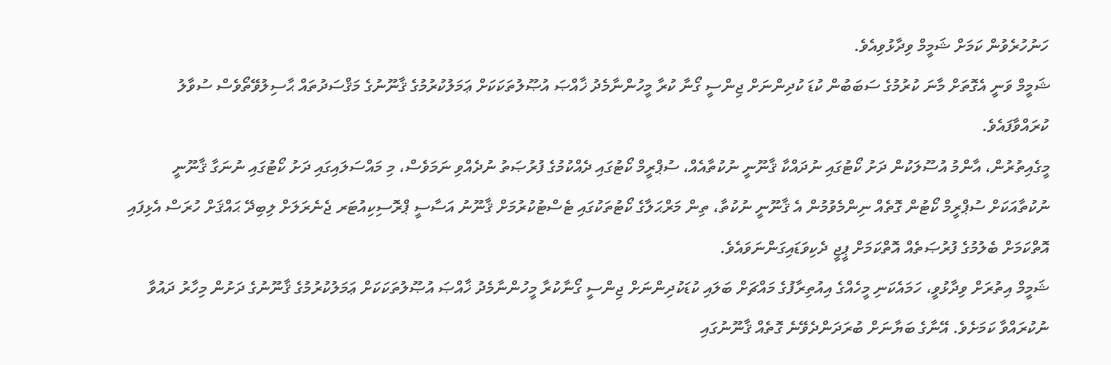ހަނުހުރެވުން ކަމަށް ޝަމީމް ވިދާޅުވިއެވެ.
ޝަމީމް ވަނީ އެގޮތަށް މާނަ ކުރުމުގެ ސަބަބުން ކުޑަ ކުދިންނަށް ޖިންސީ ގޯނާ ކުރާ މީހުންނާމެދު ޚާއްޞަ އުޞޫލުތަކަކަށް ޢަމަލުކުރުމުގެ ޤާނޫނުގެ މަޤްސަދުތައް ޙާސިލުވޭތޯވެސް ސުވާލު ކުރައްވާފައެވެ.
މީގެއިތުރުން، އާންމު އުސޫލަކުން ދަށު ކޯޓުގައި ނުދައްކާ ޤާނޫނީ ނުކުތާއެއް، ސުޕްރީމް ކޯޓުގައި ދެއްކުމުގެ ފުރުޞަތު ނުދެއްވި ނަމަވެސް، މި މައްސަލައިގައި ދަށު ކޯޓުގައި ނުނަގާ ޤާނޫނީ ނުކުތާއަކަށް ސުޕްރީމް ކޯޓުން ގޮތެއް ނިންމެވުމުން އެ ޤާނޫނީ ނުކުތާ، ތިން މަރްޙަލާގެ ކޯޓުތަކުގައި ޓެސްޓުކުރުމަށް ޤާނޫނު އަސާސީ ޕްރޮސިކިއުޓަރ ޖެނެރަލަށް ލިބިދޭ ޙައްޤަށް ހުރަސް އެޅިފައި އޮތްކަމަށް ބެލުމުގެ ފުރުޞަތެއް އޮތްކަމަށް ޕީޖީ ދެކިވަޑައިގަންނަވައެވެ.
ޝަމީމް އިތުރަށް ވިދާޅުވީ، ހަމައެކަނި މީހެއްގެ އިއުތިރާފުގެ މައްޗަށް ބަލައި ކުޑަކުދިންނަށް ޖިންސީ ގޯނާކުރާ މީހުންނާމެދު ޚާއްޞަ އުޞޫލުތަކަކަށް ޢަމަލުކުރުމުގެ ޤާނޫނުގެ ދަށުން މިހާރު ދައުވާ ނުކުރައްވާ ކަމަށެވެ. އޭނާގެ ބަޔާނަށް ބުރަދަންދެވޭނެ ގޮތެއް ޤާނޫނުގައި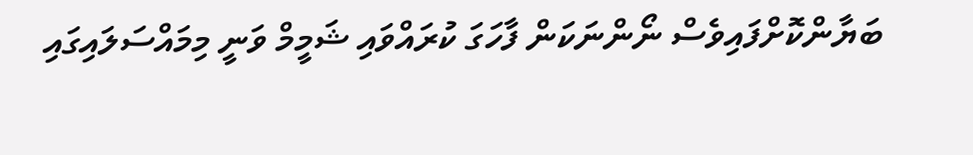ބަޔާންކޮށްފައިވެސް ނޯންނަކަން ފާހަގަ ކުރައްވައި ޝަމީމް ވަނީ މިމައްސަލައިގައި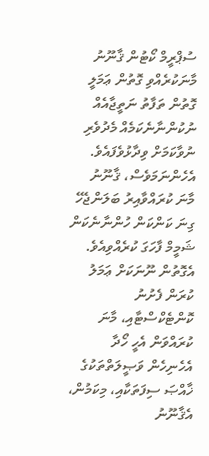ސުޕްރީމް ކޯޓުން ޤާނޫނު މާނަކުރެއްވި ގޮތުން ޢަމަލީ ގޮތުން ތަފާތު ނަތީޖާއެއް ނުކުންނާނެކަމެއް މެދުވެރި ނުވާކަމަށް ވިދާޅުވެފައެވެ.
އެހެންނަމަވެސް، ޤާނޫނު މާނަ ކުރައްވާއިރު ބަލަންޖެހޭ ގިނަ ކަންކަން ހުންނާނެކަން ޝަމީމް ފާހަގަ ކުރެއްވިއެވެ. އެގޮތުން ނޫނަކަށް ޢަމަލު ކުރަން ފެށުނު ކޮންޓެކްސްޓާއި، މާނަ ކުރައްވަން އެހީ ހޯދާ އެހެނިހެން ވަޞީލަތްތަކުގެ ޚާއްޞަ ސިފަތަކާއި، މިކަމުން، އެޤާނޫނު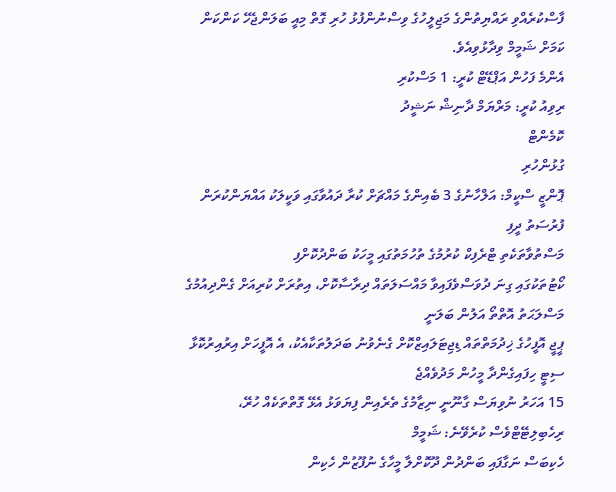ފާސްކުރެއްވި ރައްޔިތުންގެ މަޖިލީހުގެ ވިސްނުންފުޅު ހުރި ގޮތް މިއީ ބަލަންޖެހޭ ކަންކަން ކަމަށް ޝަމީމް ވިދާޅުވިއެވެ.
އެންމެ ފަހުން އަޕްޑޭޓް ކުރީ: 1 މަސްކުރި
ރިވިއު ކުރީ: މަރްޔަމް ދާނިޝް ނަޝީދު
ކޮމެންޓް
ގުޅުންހުރި
ޕޮންޒީ ސްކީމް: އަލްހާނުގެ 3 ބެއިންގެ މައްޗަށް ކުރާ ދައުވާގައި ވަކީލަކު އައްޔަންކުރަން ފުރުސަތު ދީފި
މަސްތުވާތަކެތި ޓްރެފިކް ކުރުމުގެ ތުހުމަތުގައި މީހަކު ބަންދުކޮށްފި
ކޯޓުތަކުގައި ގިނަ ދުވަސްވެފައިވާ މައްސަލަތައް ދިރާސާކޮށް، އިތުރަށް ކުރިއަށް ގެންދިއުމުގެ މަސްލަޙަތު އޮތްތޯ އަލުން ބަލަނީ
ޕީޖީ އޮފީހުގެ ޚިދުމަތްތައް ޑިޖިޓަލައިޒްކޮށް ގެނެވުނު ބަދަލުތަކާއެކު، އެ އޮފީހަށް އިރުއިރުކޮޅާ ސިޓީ ހިފައިގެންދާ މީހުން މަދުވެއްޖެ
15 އަހަރު ނުވިޔަސް ގާނޫނީ ނިޒާމުގެ ތެރެއިން ފިޔަވަޅު އެޅޭ ގޮތްތަކެއް ހުރޭ، ރިހެބިލިޓޭޓްވެސް ކުރެވޭނެ: ޝަމީމް
ހެކިބަސް ނަގާފައި ބަންދުން ދޫކޮށްލާ މީހާގެ ނުފޫޒުން ހެކިން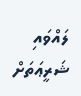ލައްވައި ޝަރީޢަތަށް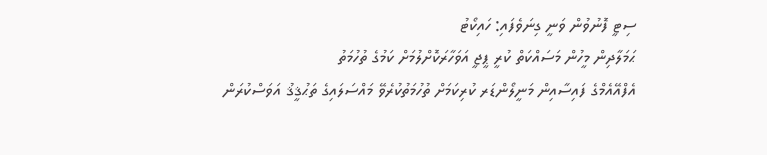ސިޓީ ފޮނުވުން ވަނީ ގިނަވެފައި: ހައިކޯޓު
ޙަމަލާދިން މީހުން މަސައްކަތް ކުރީ ޕީޖީ އަވަހާރަކޮށްލުމަށް ކަމުގެ ތުހުމަތު
އެފްއޭއެމްގެ ފައިސާއިން މަނީލޯންޑަރ ކުރިކަމަށް ތުހުމަތުކުރެވޭ މައްސަލައިގެ ތަޙުޤީޤު އަވަސްކުރަން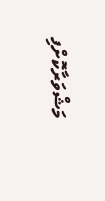މަޝްވަރާކޮށްފި